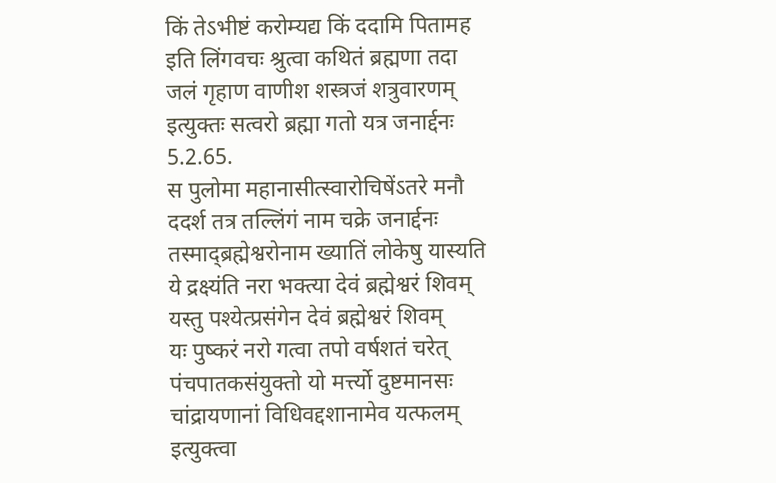किं तेऽभीष्टं करोम्यद्य किं ददामि पितामह
इति लिंगवचः श्रुत्वा कथितं ब्रह्मणा तदा
जलं गृहाण वाणीश शस्त्रजं शत्रुवारणम्
इत्युक्तः सत्वरो ब्रह्मा गतो यत्र जनार्द्दनः 5.2.65.
स पुलोमा महानासीत्स्वारोचिषेंऽतरे मनौ
ददर्श तत्र तल्लिंगं नाम चक्रे जनार्द्दनः तस्माद्ब्रह्मेश्वरोनाम ख्यातिं लोकेषु यास्यति
ये द्रक्ष्यंति नरा भक्त्या देवं ब्रह्मेश्वरं शिवम्
यस्तु पश्येत्प्रसंगेन देवं ब्रह्मेश्वरं शिवम्
यः पुष्करं नरो गत्वा तपो वर्षशतं चरेत्
पंचपातकसंयुक्तो यो मर्त्त्यो दुष्टमानसः
चांद्रायणानां विधिवद्दशानामेव यत्फलम्
इत्युक्त्वा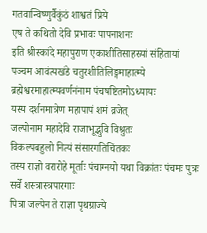गतवान्विष्णुर्वैकुंठं शाश्वतं प्रिये
एष ते कथितो देवि प्रभावः पापनाशनः
इति श्रीस्कांदे महापुराण एकाशीतिसाहस्र्यां संहितायां पञ्चम आवंत्यखंडे चतुरशीतिलिङ्गमाहात्म्ये ब्रह्मेश्वरमाहात्म्यवर्णनंनाम पंचषष्टितमोऽध्यायः
यस्य दर्शनमात्रेण महापापं शमं व्रजेत्
जल्पोनाम महादेवि राजाभूद्भुवि विश्रुतः
विकल्पबहुलो नित्यं संसारगतिचिंतकः
तस्य राज्ञो वरारोहे मूर्ताः पंचाग्नयो यथा विक्रांतः पंचमः पुत्रः सर्वे शस्त्रास्त्रपारगाः
पित्रा जल्पेन ते राज्ञा पृथग्राज्ये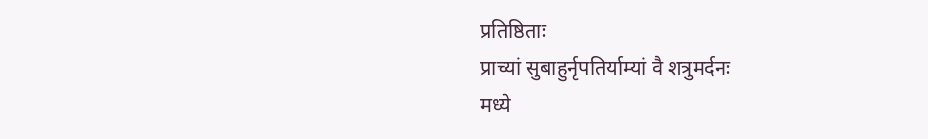प्रतिष्ठिताः
प्राच्यां सुबाहुर्नृपतिर्याम्यां वै शत्रुमर्दनः
मध्ये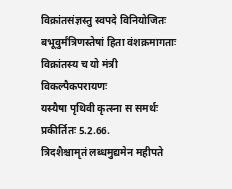विक्रांतसंज्ञस्तु स्वपदे विनियोजितः
बभूवुर्मंत्रिणस्तेषां हिता वंशक्रमागताः
विक्रांतस्य च यो मंत्री विकल्पैकपरायणः
यस्यैषा पृथिवी कृत्स्ना स समर्थः प्रकीर्तितः 5.2.66.
त्रिदशैश्चामृतं लब्धमुद्यमेन महीपते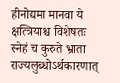हीनोद्यमा मानवा ये क्षत्त्रियाश्च विशेषतः
स्नेहं च कुरुते भ्राता राज्यलुब्धोऽर्थकारणात्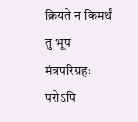क्रियते न किमर्थं तु भूप मंत्रपरिग्रहः
परोऽपि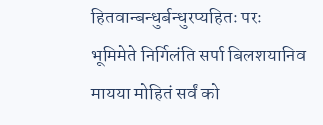हितवान्बन्धुर्बन्धुरप्यहितः परः
भूमिमेते निर्गिलंति सर्पा बिलशयानिव
मायया मोहितं सर्वं को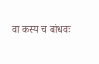वा कस्य च बांधवः